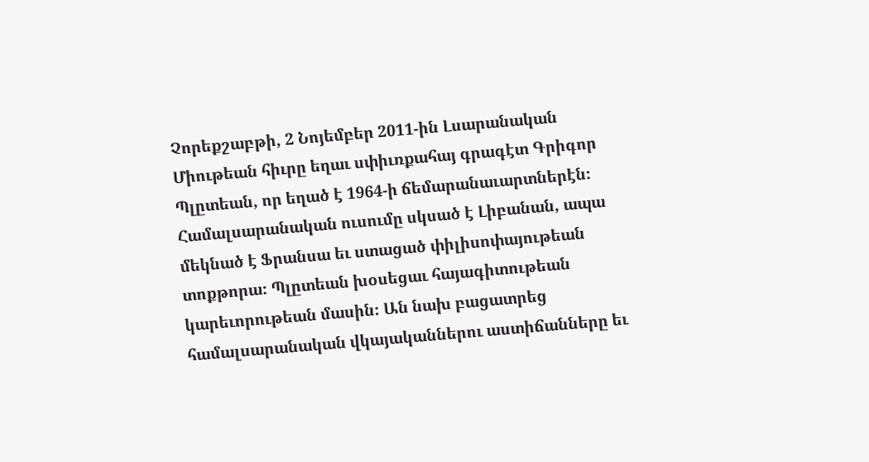Չորեքշաբթի, 2 Նոյեմբեր 2011-ին Լսարանական Միութեան հիւրը եղաւ սփիւռքահայ գրագէտ Գրիգոր Պլըտեան, որ եղած է 1964-ի ճեմարանաւարտներէն։ Համալսարանական ուսումը սկսած է Լիբանան, ապա մեկնած է Ֆրանսա եւ ստացած փիլիսոփայութեան տոքթորա։ Պլըտեան խօսեցաւ հայագիտութեան կարեւորութեան մասին։ Ան նախ բացատրեց համալսարանական վկայականներու աստիճանները եւ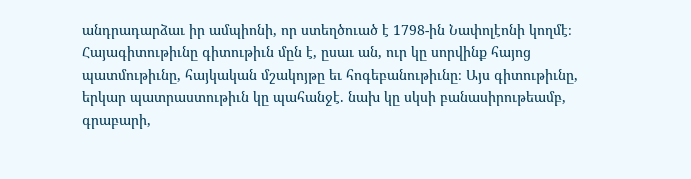անդրադարձաւ իր ամպիոնի, որ ստեղծուած է 1798-ին Նափոլէոնի կողմէ։ Հայագիտութիւնը գիտութիւն մըն է, ըսաւ ան, ուր կը սորվինք հայոց պատմութիւնը, հայկական մշակոյթը եւ հոգեբանութիւնը։ Այս գիտութիւնը, երկար պատրաստութիւն կը պահանջէ. նախ կը սկսի բանասիրութեամբ, գրաբարի,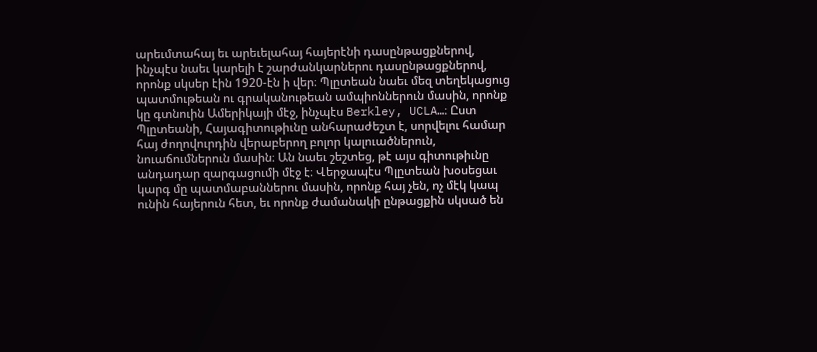արեւմտահայ եւ արեւելահայ հայերէնի դասընթացքներով, ինչպէս նաեւ կարելի է շարժանկարներու դասընթացքներով, որոնք սկսեր էին 1920-էն ի վեր։ Պլըտեան նաեւ մեզ տեղեկացուց պատմութեան ու գրականութեան ամպիոններուն մասին, որոնք կը գտնուին Ամերիկայի մէջ, ինչպէս Berkley, UCLA…։ Ըստ Պլըտեանի, Հայագիտութիւնը անհարաժեշտ է, սորվելու համար հայ ժողովուրդին վերաբերող բոլոր կալուածներուն, նուաճումներուն մասին։ Ան նաեւ շեշտեց, թէ այս գիտութիւնը անդադար զարգացումի մէջ է։ Վերջապէս Պլըտեան խօսեցաւ կարգ մը պատմաբաններու մասին, որոնք հայ չեն, ոչ մէկ կապ ունին հայերուն հետ, եւ որոնք ժամանակի ընթացքին սկսած են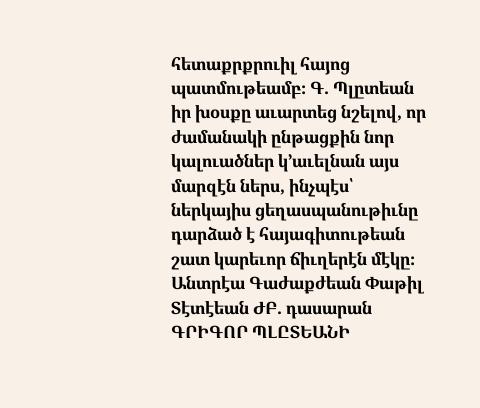հետաքրքրուիլ հայոց պատմութեամբ։ Գ. Պլըտեան իր խօսքը աւարտեց նշելով, որ ժամանակի ընթացքին նոր կալուածներ կ՚աւելնան այս մարզէն ներս, ինչպէս՝ ներկայիս ցեղասպանութիւնը դարձած է հայագիտութեան շատ կարեւոր ճիւղերէն մէկը։ Անտրէա Գաժաքժեան Փաթիլ Տէտէեան ԺԲ. դասարան
ԳՐԻԳՈՐ ՊԼԸՏԵԱՆԻ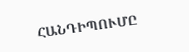ՀԱՆԴԻՊՈՒՄԸ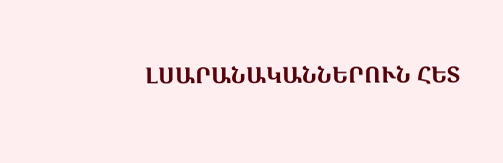ԼՍԱՐԱՆԱԿԱՆՆԵՐՈՒՆ ՀԵՏ